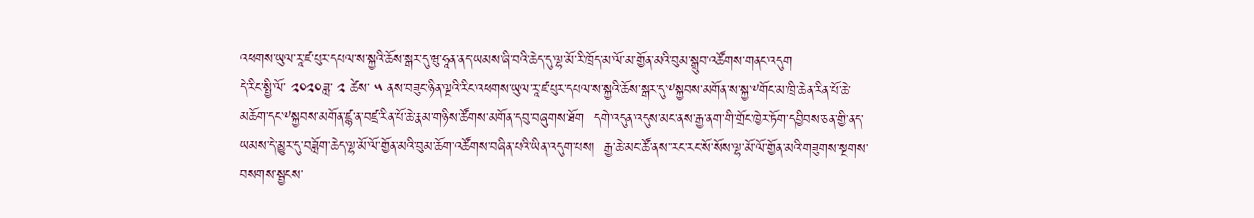འཕགས་ཡུལ་རཱ་ཛ་པུར་དཔལ་ས་སྐྱའི་ཆོས་སྒར་དུ་ཝུ་ཧཱན་ནད་ཡམས་ཞི་བའི་ཆེད་དུ་ལྷ་མོ་རི་ཁྲོད་མ་ལོ་མ་གྱོན་མའི་བུམ་སྒྲུབ་འཚོགས་གནང་འདུག
དེ་རིང་སྤྱི་ལོ་ ༢༠༢༠ཟླ་ ༢ ཚེས་ ༥ ནས་བཟུང་ཉིན་ལྔའི་རིང་འཕགས་ཡུལ་རཱ་ཛ་པུར་དཔལ་ས་སྐྱའི་ཆོས་སྒར་དུ་༸སྐྱབས་མགོན་ས་སྐྱ་༸གོང་མ་ཁྲི་ཆེན་རིན་པོ་ཆེ་མཆོག་དང་༸སྐྱབས་མགོན་ཛྙ་ན་བཛྲ་རིན་པོ་ཆེ་རྣམ་གཉིས་ཚོགས་མགོན་དབུ་བཞུགས་ཐོག  དགེ་འདུན་འདུས་མང་ནས་རྒྱ་ནག་གི་གྲོང་ཁྱེར་ཏོག་དབྱིབས་ཅན་གྱི་ནད་ཡམས་དེ་མྱུར་དུ་བཟློག་ཆེད་ལྷ་མོ་ལོ་གྱོན་མའི་བུམ་ཆོག་འཚོགས་བཞིན་པའི་ཡིན་འདུག་པས།  རྒྱ་ཆེ་མང་ཚོ་ནས་་རང་རང་སོ་སོས་ལྷ་མོ་ལོ་གྱོན་མའི་གཟུགས་སྔགས་བསགས་སྦྱངས་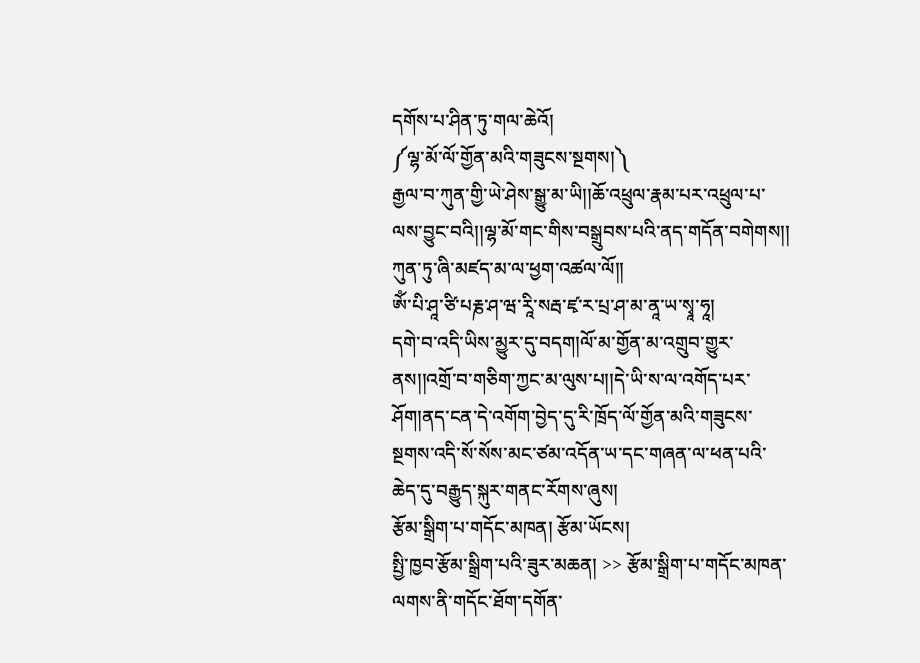དགོས་པ་ཤིན་ཏུ་གལ་ཆེའོ།
༼ལྷ་མོ་ལོ་གྱོན་མའི་གཟུངས་སྔགས།༽
རྒྱལ་བ་ཀུན་གྱི་ཡེ་ཤེས་སྒྱུ་མ་ཡི།།ཆོ་འཕྲུལ་རྣམ་པར་འཕྲུལ་པ་ལས་བྱུང་བའི།།ལྷ་མོ་གང་གིས་བསྒྲུབས་པའི་ནད་གདོན་བགེགས།། ཀུན་ཏུ་ཞི་མཛད་མ་ལ་ཕྱག་འཚལ་ལོ།།
ཨོཾ་པི་ཤཱ་ཙི་པརྞ་ཤ་ཝ་རཱི་སརྦ་ཛྭ་ར་པྲ་ཤ་མ་ནཱ་ཡ་སྭཱ་ཧཱ།
དགེ་བ་འདི་ཡིས་མྱུར་དུ་བདག།ལོ་མ་གྱོན་མ་འགྲུབ་གྱུར་ནས།།འགྲོ་བ་གཅིག་ཀྱང་མ་ལུས་པ།།དེ་ཡི་ས་ལ་འགོད་པར་ཤོག།ནད་ངན་དེ་འགོག་བྱེད་དུ་རི་ཁྲོད་ལོ་གྱོན་མའི་གཟུངས་སྔགས་འདི་སོ་སོས་མང་ཙམ་འདོན་ཡ་དང་གཞན་ལ་ཕན་པའི་ཆེད་དུ་བརྒྱུད་སྐུར་གནང་རོགས་ཞུས།
རྩོམ་སྒྲིག་པ་གདོང་མཁན། རྩོམ་ཡོངས།
སྤྱི་ཁྱབ་རྩོམ་སྒྲིག་པའི་ཟུར་མཆན། >> རྩོམ་སྒྲིག་པ་གདོང་མཁན་ལགས་ནི་གདོང་ཐོག་དགོན་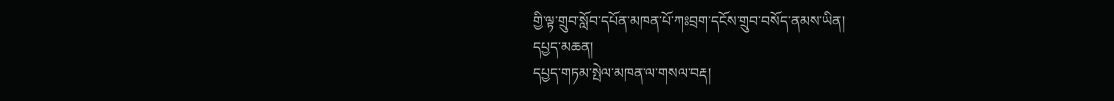གྱི་ལྟ་གྲུབ་སློབ་དཔོན་མཁན་པོ་ཀཿབྲག་དངོས་གྲུབ་བསོད་ནམས་ཡིན།
དཔྱད་མཆན།
དཔྱད་གཏམ་སྤེལ་མཁན་ལ་གསལ་བརྡ།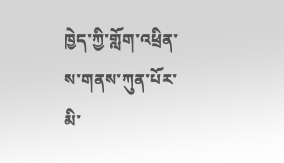ཁྱེད་ཀྱི་གློག་འཕྲིན་ས་གནས་ཀུན་པོར་མི་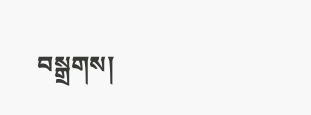བསྒྲགས།